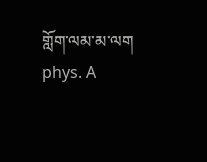གློག་ལམ་མ་ལག
phys. A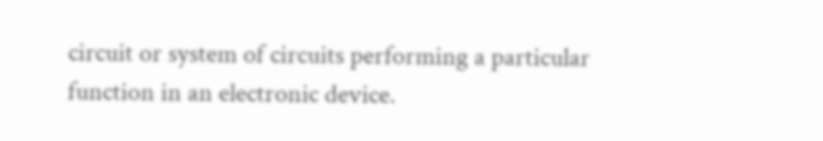circuit or system of circuits performing a particular function in an electronic device.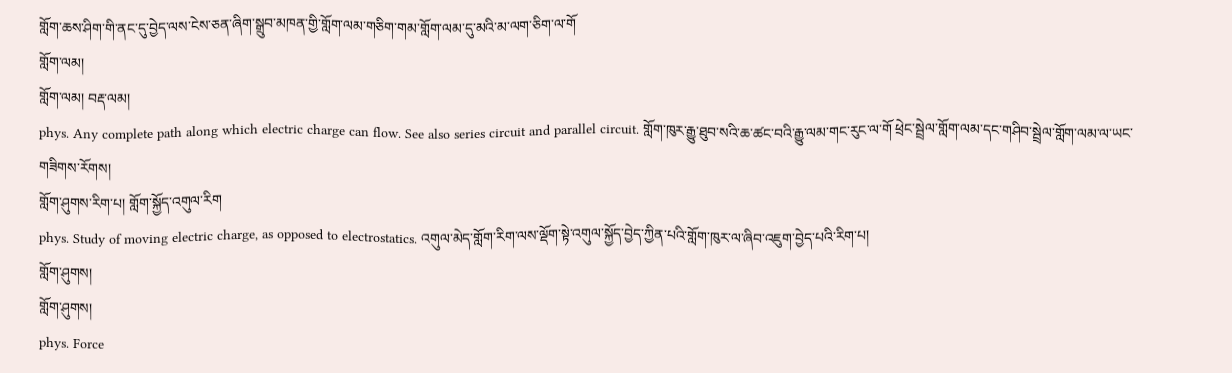གློག་ཆས་ཤིག་གི་ནང་དུ་བྱེད་ལས་ངེས་ཅན་ཞིག་སྒྲུབ་མཁན་གྱི་གློག་ལམ་གཅིག་གམ་གློག་ལམ་དུ་མའི་མ་ལག་ཅིག་ལ་གོ
གློག་ལམ།
གློག་ལམ། བརྡ་ལམ།
phys. Any complete path along which electric charge can flow. See also series circuit and parallel circuit. གློག་ཁུར་རྒྱུ་ཐུབ་སའི་ཆ་ཚང་བའི་རྒྱུ་ལམ་གང་རུང་ལ་གོ ཕྲེང་སྦྲེལ་གློག་ལམ་དང་གཤིབ་སྦྲེལ་གློག་ལམ་ལ་ཡང་གཟིགས་རོགས།
གློག་ཤུགས་རིག་པ། གློག་སྐྱོད་འགུལ་རིག
phys. Study of moving electric charge, as opposed to electrostatics. འགུལ་མེད་གློག་རིག་ལས་ལྡོག་སྟེ་འགུལ་སྐྱོད་བྱེད་ཀྱིན་པའི་གློག་ཁུར་ལ་ཞིབ་འཇུག་བྱེད་པའི་རིག་པ།
གློག་ཤུགས།
གློག་ཤུགས།
phys. Force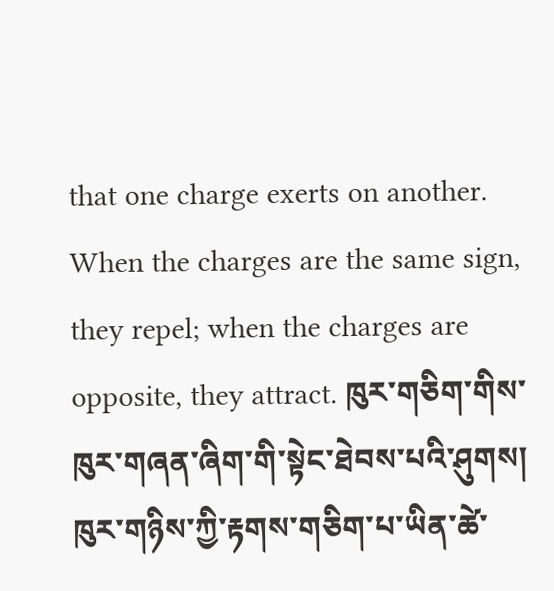that one charge exerts on another. When the charges are the same sign, they repel; when the charges are opposite, they attract. ཁུར་གཅིག་གིས་ཁུར་གཞན་ཞིག་གི་སྟེང་ཐེབས་པའི་ཤུགས། ཁུར་གཉིས་ཀྱི་རྟགས་གཅིག་པ་ཡིན་ཚེ་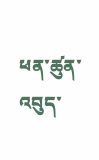ཕན་ཚུན་འབུད་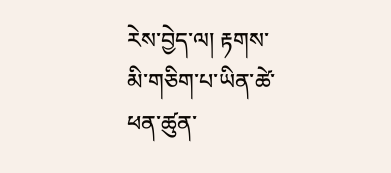རེས་བྱེད་ལ། རྟགས་མི་གཅིག་པ་ཡིན་ཚེ་ཕན་ཚུན་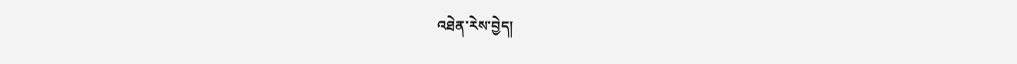འཐེན་རེས་བྱེད།